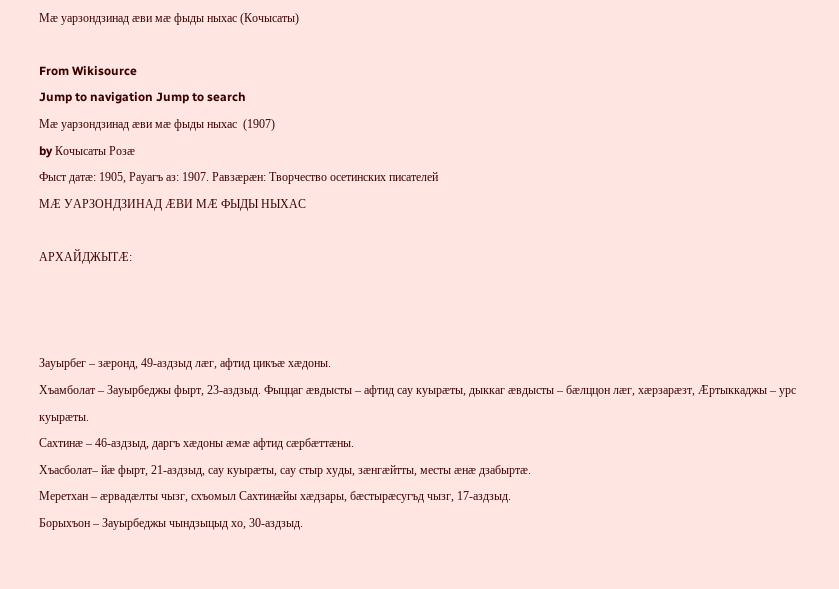Мæ уарзондзинад æви мæ фыды ныхас (Кочысаты)

From Wikisource
Jump to navigation Jump to search
Мæ уарзондзинад æви мæ фыды ныхас  (1907)
by Кочысаты Розæ
Фыст датæ: 1905, Рауагъ аз: 1907. Равзæрæн: Творчество осетинских писателей
МÆ УАРЗОНДЗИНАД ÆВИ МÆ ФЫДЫ НЫХАС

АРХАЙДЖЫТÆ:



Зауырбег – зæронд, 49-аздзыд лæг, афтид цикъæ хæдоны.
Хъамболат – Зауырбеджы фырт, 23-аздзыд. Фыццаг æвдысты – афтид сау куырæты, дыккаг æвдысты – бæлццон лæг, хæрзарæзт, Æртыккаджы – урс куырæты.
Сахтинæ – 46-аздзыд, даргъ хæдоны æмæ афтид сæрбæттæны.
Хъасболат– йæ фырт, 21-аздзыд, сау куырæты, сау стыр худы, зæнгæйтты, месты æнæ дзабыртæ.
Меретхан – æрвадæлты чызг, схъомыл Сахтинæйы хæдзары, бæстырæсугъд чызг, 17-аздзыд.
Борыхъон – Зауырбеджы чындзыцыд хо, 30-аздзыд.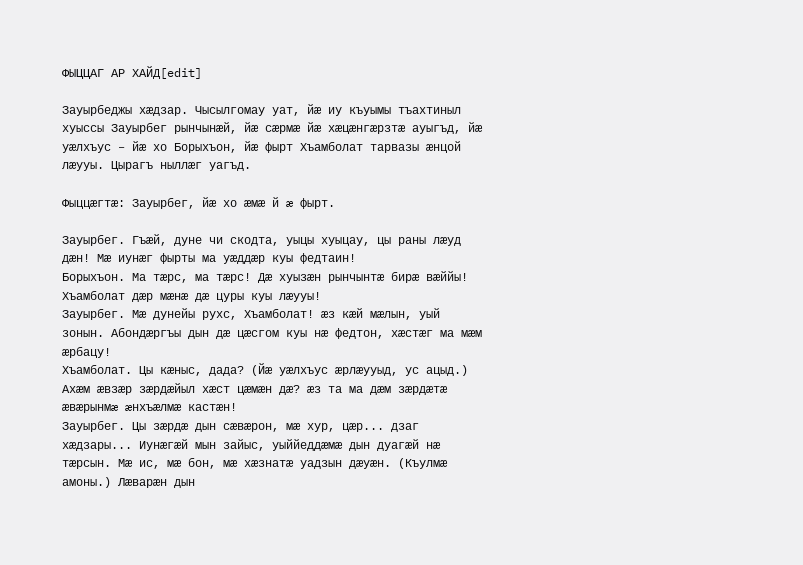ФЫЦЦАГ АР ХАЙД[edit]

Зауырбеджы хæдзар. Чысылгомау уат, йæ иу къуымы тъахтиныл хуыссы Зауырбег рынчынæй, йæ сæрмæ йæ хæцæнгæрзтæ ауыгъд, йæ уæлхъус – йæ хо Борыхъон, йæ фырт Xъамболат тарвазы æнцой лæууы. Цырагъ ныллæг уагъд.

Фыццæгтæ: Зауырбег, йæ хо æмæ й æ фырт.

Зауырбег. Гъæй, дуне чи скодта, уыцы хуыцау, цы раны лæуд дæн! Мæ иунæг фырты ма уæддæр куы федтаин!
Борыхъон. Ма тæрс, ма тæрс! Дæ хуызæн рынчынтæ бирæ вæййы! Хъамболат дæр мæнæ дæ цуры куы лæууы!
Зауырбег. Мæ дунейы рухс, Хъамболат! æз кæй мæлын, уый зонын. Абондæргъы дын дæ цæсгом куы нæ федтон, хæстæг ма мæм æрбацу!
Хъамболат. Цы кæныс, дада? (Йæ уæлхъус æрлæууыд, ус ацыд.) Ахæм æвзæр зæрдæйыл хæст цæмæн дæ? æз та ма дæм зæрдæтæ æвæрынмæ æнхъæлмæ кастæн!
Зауырбег. Цы зæрдæ дын сæвæрон, мæ хур, цæр... дзаг хæдзары... Иунæгæй мын зайыс, уыййеддæмæ дын дуагæй нæ тæрсын. Мæ ис, мæ бон, мæ хæзнатæ уадзын дæуæн. (Къулмæ амоны.) Лæварæн дын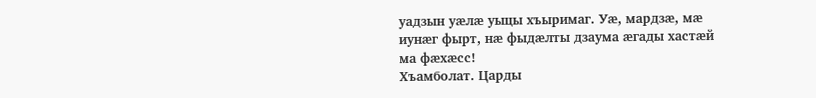уадзын уæлæ уыцы хъыримаг. Уæ, мардзæ, мæ иунæг фырт, нæ фыдæлты дзаума æгады хастæй ма фæхæсс!
Хъамболат. Царды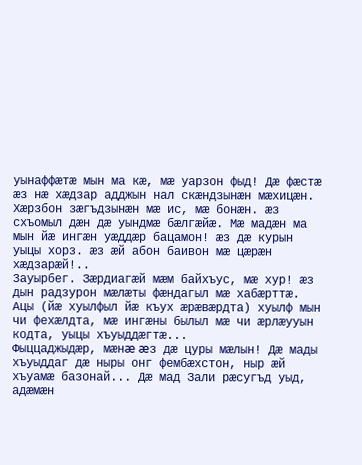уынаффæтæ мын ма кæ, мæ уарзон фыд! Дæ фæстæ æз нæ хæдзар адджын нал скæндзынæн мæхицæн. Хæрзбон зæгъдзынæн мæ ис, мæ бонæн. æз схъомыл дæн дæ уындмæ бæлгæйæ. Мæ мадæн ма мын йæ ингæн уæддæр бацамон! æз дæ курын уыцы хорз. æз æй абон баивон мæ цæрæн хæдзарæй!..
3ауырбег. Зæрдиагæй мæм байхъус, мæ хур! æз дын радзурон мæлæты фæндагыл мæ хабæрттæ. Ацы (йæ хуылфыл йæ къух æрæвæрдта) хуылф мын чи фехæлдта, мæ ингæны былыл мæ чи æрлæууын кодта, уыцы хъуыддæгтæ...
Фыццаджыдæр, мæнæ æз дæ цуры мæлын! Дæ мады хъуыддаг дæ ныры онг фембæхстон, ныр æй хъуамæ базонай... Дæ мад Зали рæсугъд уыд, адæмæн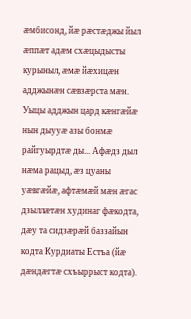æмбисонд, йæ рæстæджы йыл æппæт адæм схæцыдысты курыныл, æмæ йæхицæн адджынæн сæвзæрста мæн. Уыцы адджын цард кæнгæйæ нын дыууæ азы бонмæ райгуырдтæ ды... Афæдз дыл нæма рацыд, æз цуаны уæвгæйæ, афтæмæй мæн æгас дзыллæтæн худинаг фæкодта, дæу та сидзæрæй баззайын кодта Курдиаты Естъа (йæ дæндæгтæ схъыррыст кодта).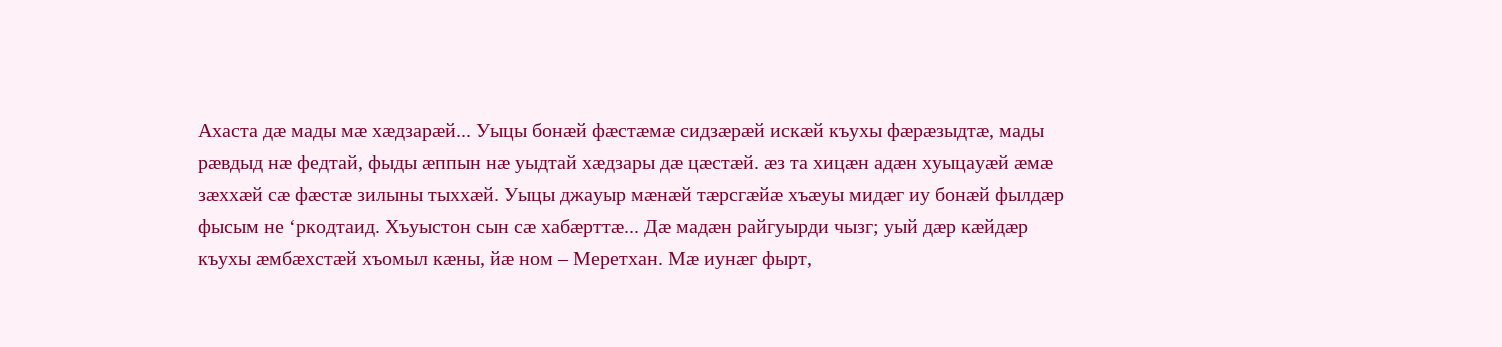Ахаста дæ мады мæ хæдзарæй... Уыцы бонæй фæстæмæ сидзæрæй искæй къухы фæрæзыдтæ, мады рæвдыд нæ федтай, фыды æппын нæ уыдтай хæдзары дæ цæстæй. æз та хицæн адæн хуыцауæй æмæ зæххæй сæ фæстæ зилыны тыххæй. Уыцы джауыр мæнæй тæрсгæйæ хъæуы мидæг иу бонæй фылдæр фысым не ‘ркодтаид. Хъуыстон сын сæ хабæрттæ... Дæ мадæн райгуырди чызг; уый дæр кæйдæр къухы æмбæхстæй хъомыл кæны, йæ ном – Меретхан. Мæ иунæг фырт,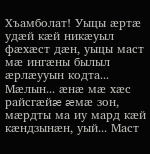Хъамболат! Уыцы æртæ удæй кæй никæуыл фæхæст дæн, уыцы маст мæ ингæны былыл æрлæууын кодта... Мæлын... æнæ мæ хæс райсгæйæ æмæ зон, мæрдты ма иу мард кæй кæндзынæн, уый... Маст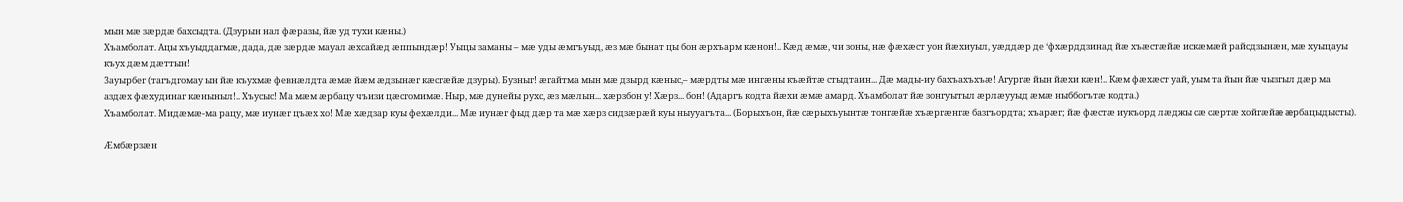мын мæ зæрдæ бахсыдта. (Дзурын нал фæразы, йæ уд тухи кæны.)
Хъамболат. Ацы хъуыддагмæ, дада, дæ зæрдæ мауал æхсайæд æппындæр! Уыцы заманы – мæ уды æмгъуыд, æз мæ бынат цы бон æрхъарм кæнон!.. Кæд æмæ, чи зоны, нæ фæхæст уон йæхиуыл, уæддæр де ‘фхæрддзинад йæ хъæстæйæ искæмæй райсдзынæн, мæ хуыцауы къух дæм дæттын!
3ауырбег (тагъдгомау ын йæ къухмæ февнæлдта æмæ йæм æдзынæг кæсгæйæ дзуры). Бузныг! æгайтма мын мæ дзырд кæныс,– мæрдты мæ ингæны къæйтæ стыдтаин... Дæ мады-иу бахъахъхъæ! Агургæ йын йæхи кæн!.. Кæм фæхæст уай, уым та йын йæ чызгыл дæр ма аздæх фæхудинаг кæныныл!.. Хъусыс! Ма мæм æрбацу чъизи цæсгомимæ. Ныр, мæ дунейы рухс, æз мæлын... хæрзбон у! Хæрз... бон! (Адаргъ кодта йæхи æмæ амард. Хъамболат йæ зонгуытыл æрлæууыд æмæ ныббогътæ кодта.)
Хъамболат. Мидæмæ-ма рацу, мæ иунæг цъæх хо! Мæ хæдзар куы фехæлди... Мæ иунæг фыд дæр та мæ хæрз сидзæрæй куы ныууагъта... (Борыхъон, йæ сæрыхъуынтæ тонгæйæ хъæргæнгæ базгъордта; хъарæг; йæ фæстæ иукъорд лæджы сæ сæртæ хойгæйæ æрбацыдысты).

Æмбæрзæн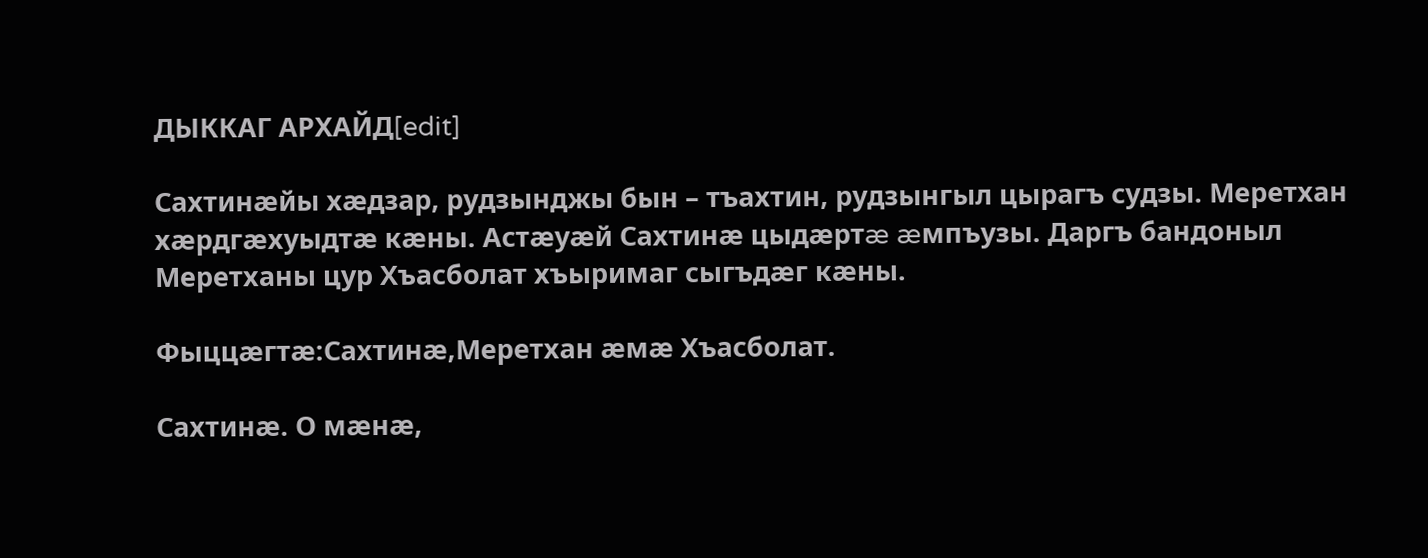ДЫККАГ АРXАЙД[edit]

Сахтинæйы хæдзар, рудзынджы бын – тъахтин, рудзынгыл цырагъ судзы. Меретхан хæрдгæхуыдтæ кæны. Астæуæй Сахтинæ цыдæртæ æмпъузы. Даргъ бандоныл Меретханы цур Хъасболат хъыримаг сыгъдæг кæны.

Фыццæгтæ:Сахтинæ,Меретхан æмæ Хъасболат.

Сахтинæ. О мæнæ,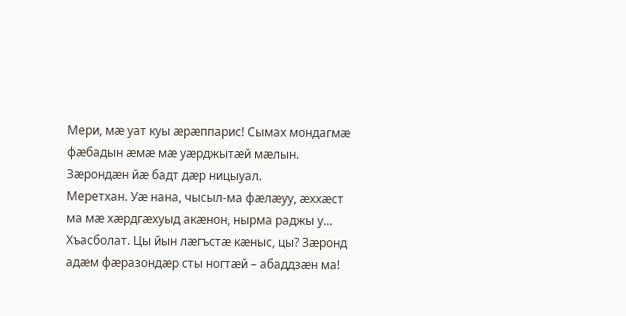Мери, мæ уат куы æрæппарис! Сымах мондагмæ фæбадын æмæ мæ уæрджытæй мæлын. Зæрондæн йæ бадт дæр ницыуал.
Меретхан. Уæ нана, чысыл-ма фæлæуу, æххæст ма мæ хæрдгæхуыд акæнон, нырма раджы у...
Хъасболат. Цы йын лæгъстæ кæныс, цы? Зæронд адæм фæразондæр сты ногтæй – абаддзæн ма!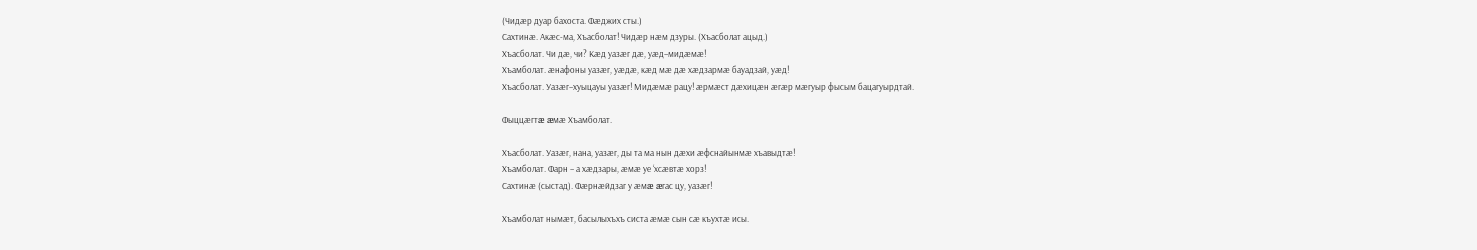(Чидæр дуар бахоста. Фæджих сты.)
Сахтинæ. Акæс-ма, Хъасболат! Чидæр нæм дзуры. (Хъасболат ацыд.)
Хъасболат. Чи дæ, чи? Кæд уазæг дæ, уæд–мидæмæ!
Хъамболат. æнафоны уазæг, уæдæ, кæд мæ дæ хæдзармæ бауадзай, уæд!
Хъасболат. Уазæг–хуыцауы уазæг! Мидæмæ рацу! æрмæст дæхицæн æгæр мæгуыр фысым бацагуырдтай.

Фыццæгтæ æмæ Хъамболат.

Хъасболат. Уазæг, нана, уазæг, ды та ма нын дæхи æфснайынмæ хъавыдтæ!
Хъамболат. Фарн – а хæдзары, æмæ уе ‘хсæвтæ хорз!
Сахтинæ (сыстад). Фæрнæйдзаг у æмæ æгас цу, уазæг!

Хъамболат нымæт, басылыхъхъ систа æмæ сын сæ къухтæ исы.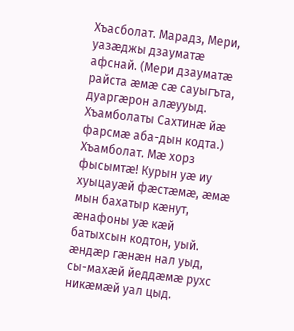Хъасболат. Марадз, Мери, уазæджы дзауматæ афснай. (Мери дзауматæ райста æмæ сæ сауыгъта, дуаргæрон алæууыд. Хъамболаты Сахтинæ йæ фарсмæ аба-дын кодта.)
Хъамболат. Мæ хорз фысымтæ! Курын уæ иу хуыцауæй фæстæмæ, æмæ мын бахатыр кæнут, æнафоны уæ кæй батыхсын кодтон, уый. æндæр гæнæн нал уыд, сы-махæй йеддæмæ рухс никæмæй уал цыд.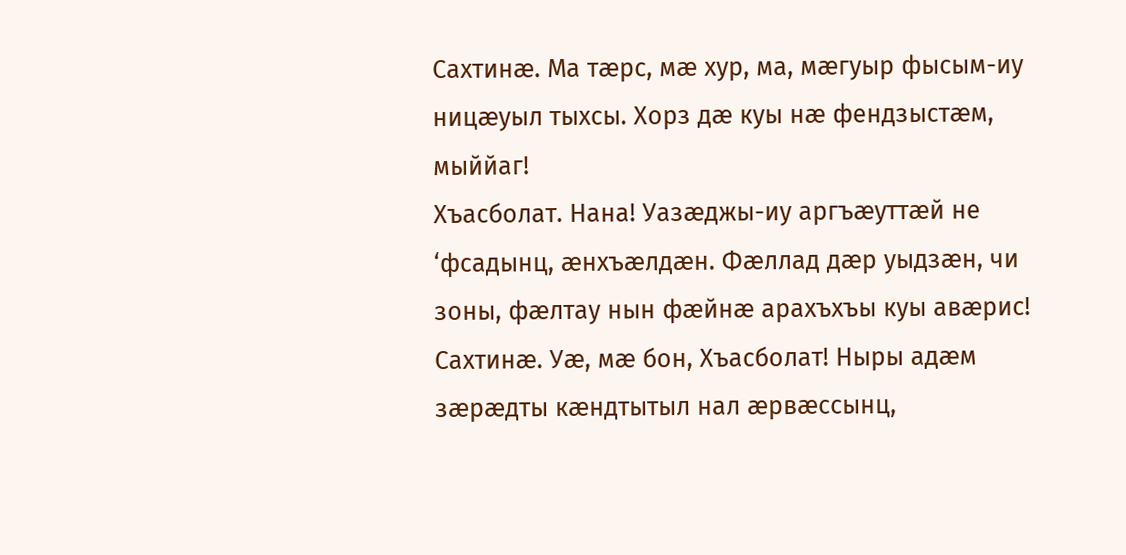Сахтинæ. Ма тæрс, мæ хур, ма, мæгуыр фысым-иу ницæуыл тыхсы. Хорз дæ куы нæ фендзыстæм, мыййаг!
Хъасболат. Нана! Уазæджы-иу аргъæуттæй не ‘фсадынц, æнхъæлдæн. Фæллад дæр уыдзæн, чи зоны, фæлтау нын фæйнæ арахъхъы куы авæрис!
Сахтинæ. Уæ, мæ бон, Хъасболат! Ныры адæм зæрæдты кæндтытыл нал æрвæссынц,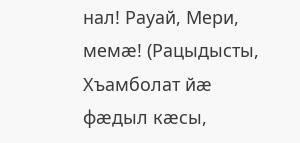нал! Рауай, Мери, мемæ! (Рацыдысты, Хъамболат йæ фæдыл кæсы,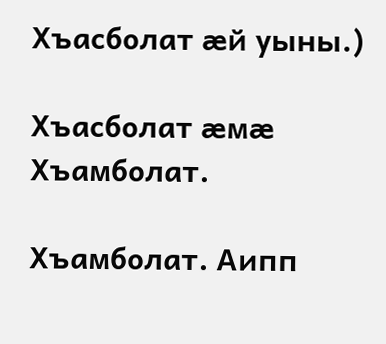Хъасболат æй уыны.)

Хъасболат æмæ Хъамболат.

Хъамболат. Аипп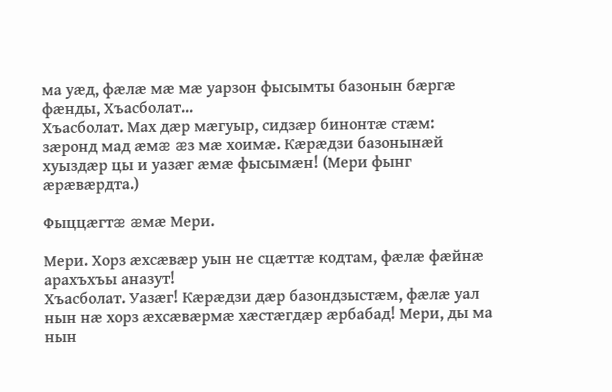ма уæд, фæлæ мæ мæ уарзон фысымты базонын бæргæ фæнды, Хъасболат...
Хъасболат. Мах дæр мæгуыр, сидзæр бинонтæ стæм: зæронд мад æмæ æз мæ хоимæ. Кæрæдзи базонынæй хуыздæр цы и уазæг æмæ фысымæн! (Мери фынг æрæвæрдта.)

Фыццæгтæ æмæ Мери.

Мери. Хорз æхсæвæр уын не сцæттæ кодтам, фæлæ фæйнæ арахъхъы аназут!
Хъасболат. Уазæг! Кæрæдзи дæр базондзыстæм, фæлæ уал нын нæ хорз æхсæвæрмæ хæстæгдæр æрбабад! Мери, ды ма нын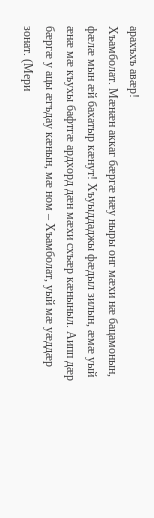арахъхъ авæр!
Хъамболат. Мæнæн аккаг бæргæ нæу ныры онг мæхи нæ бацамонын, фæлæ мын æй бахатыр кæнут! Хъуыддаджы фæдыл зилын, æмæ уый æнæ мæ къухы бафтгæ ардхорд дæн мæхи схъæр кæныныл. Аипп дæр бæргæ у ацы æгъдау кæнын, мæ ном – Хъамболат, уый мæ уæддæр зонат. (Мери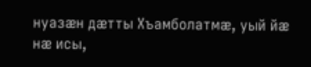нуазæн дæтты Хъамболатмæ, уый йæ нæ исы,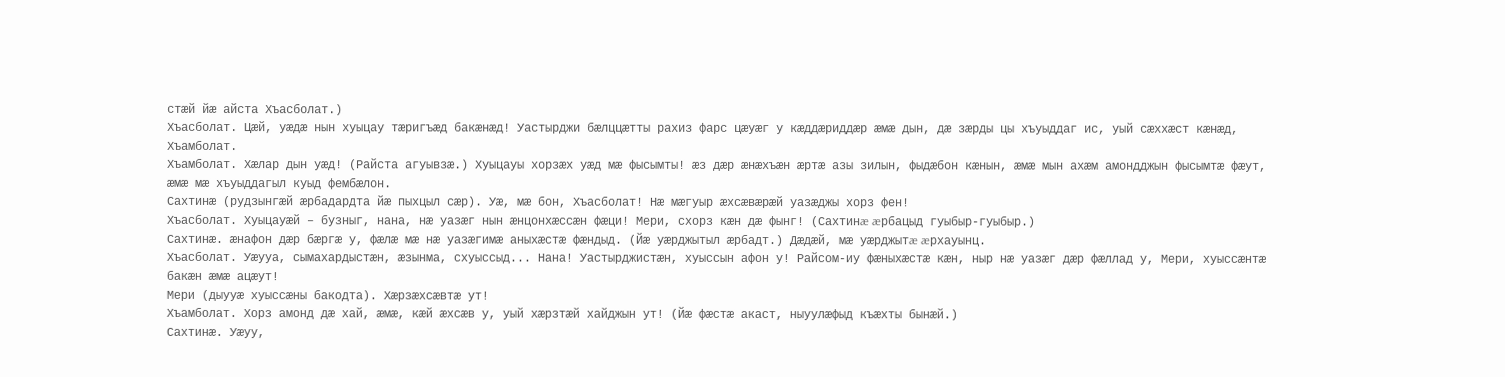стæй йæ айста Хъасболат.)
Хъасболат. Цæй, уæдæ нын хуыцау тæригъæд бакæнæд! Уастырджи бæлццæтты рахиз фарс цæуæг у кæддæриддæр æмæ дын, дæ зæрды цы хъуыддаг ис, уый сæххæст кæнæд, Хъамболат.
Хъамболат. Хæлар дын уæд! (Райста агуывзæ.) Хуыцауы хорзæх уæд мæ фысымты! æз дæр æнæхъæн æртæ азы зилын, фыдæбон кæнын, æмæ мын ахæм амондджын фысымтæ фæут, æмæ мæ хъуыддагыл куыд фембæлон.
Сахтинæ (рудзынгæй æрбадардта йæ пыхцыл сæр). Уæ, мæ бон, Хъасболат! Нæ мæгуыр æхсæвæрæй уазæджы хорз фен!
Хъасболат. Хуыцауæй – бузныг, нана, нæ уазæг нын æнцонхæссæн фæци! Мери, схорз кæн дæ фынг! (Сахтинæ æрбацыд гуыбыр-гуыбыр.)
Сахтинæ. æнафон дæр бæргæ у, фæлæ мæ нæ уазæгимæ аныхæстæ фæндыд. (Йæ уæрджытыл æрбадт.) Дæдæй, мæ уæрджытæ æрхауынц.
Хъасболат. Уæууа, сымахардыстæн, æзынма, схуыссыд... Нана! Уастырджистæн, хуыссын афон у! Райсом-иу фæныхæстæ кæн, ныр нæ уазæг дæр фæллад у, Мери, хуыссæнтæ бакæн æмæ ацæут!
Мери (дыууæ хуыссæны бакодта). Хæрзæхсæвтæ ут!
Xъамболат. Хорз амонд дæ хай, æмæ, кæй æхсæв у, уый хæрзтæй хайджын ут! (Йæ фæстæ акаст, ныуулæфыд къæхты бынæй.)
Сахтинæ. Уæуу,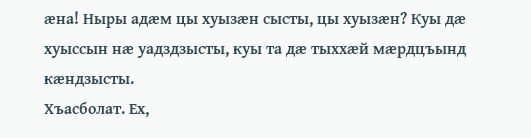æна! Ныры адæм цы хуызæн сысты, цы хуызæн? Куы дæ хуыссын нæ уадздзысты, куы та дæ тыххæй мæрдцъынд кæндзысты.
Хъасболат. Ех,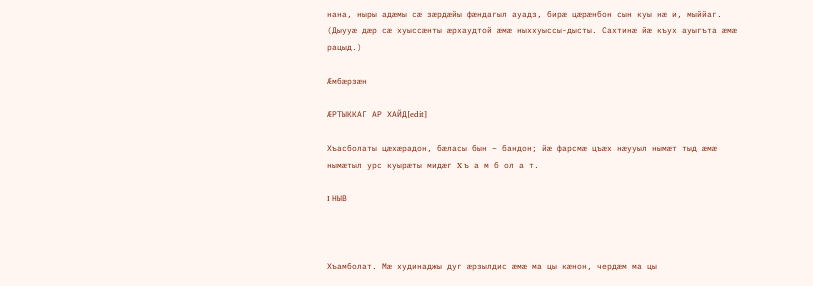нана, ныры адæмы сæ зæрдæйы фæндагыл ауадз, бирæ цæрæнбон сын куы нæ и, мыййаг. (Дыууæ дæр сæ хуыссæнты æрхаудтой æмæ ныххуыссы-дысты. Сахтинæ йæ къух ауыгъта æмæ рацыд.)

Æмбæрзæн

ÆРТЫККАГ АР ХАЙД[edit]

Хъасболаты цæхæрадон, бæласы бын – бандон; йæ фарсмæ цъæх нæууыл нымæт тыд æмæ нымæтыл урс куырæты мидæг X ъ а м б ол а т.

I НЫВ



Хъамболат. Мæ худинаджы дуг æрзылдис æмæ ма цы кæнон, чердæм ма цы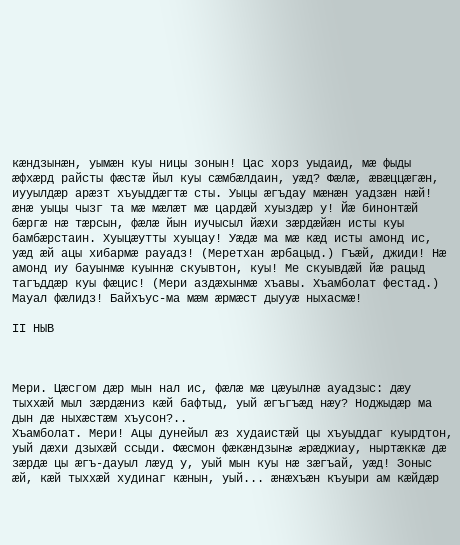кæндзынæн, уымæн куы ницы зонын! Цас хорз уыдаид, мæ фыды æфхæрд райсты фæстæ йыл куы сæмбæлдаин, уæд? Фæлæ, æвæццæгæн, иууылдæр арæзт хъуыддæгтæ сты. Уыцы æгъдау мæнæн уадзæн нæй! æнæ уыцы чызг та мæ мæлæт мæ цардæй хуыздæр у! Йæ бинонтæй бæргæ нæ тæрсын, фæлæ йын иучысыл йæхи зæрдæйæн исты куы бамбæрстаин. Хуыцæутты хуыцау! Уæдæ ма мæ кæд исты амонд ис, уæд æй ацы хибармæ рауадз! (Меретхан æрбацыд.) Гъæй, джиди! Нæ амонд иу бауынмæ куыннæ скуывтон, куы! Ме скуывдæй йæ рацыд тагъддæр куы фæцис! (Мери аздæхынмæ хъавы. Хъамболат фестад.) Мауал фæлидз! Байхъус-ма мæм æрмæст дыууæ ныхасмæ!

II НЫВ



Мери. Цæсгом дæр мын нал ис, фæлæ мæ цæуылнæ ауадзыс: дæу тыххæй мыл зæрдæниз кæй бафтыд, уый æгъгъæд нæу? Ноджыдæр ма дын дæ ныхæстæм хъусон?..
Хъамболат. Мери! Ацы дунейыл æз худаистæй цы хъуыддаг куырдтон, уый дæхи дзыхæй ссыди. Фæсмон фæкæндзынæ æрæджиау, ныртæккæ дæ зæрдæ цы æгъ-дауыл лæуд у, уый мын куы нæ зæгъай, уæд! Зоныс æй, кæй тыххæй худинаг кæнын, уый... æнæхъæн къуыри ам кæйдæр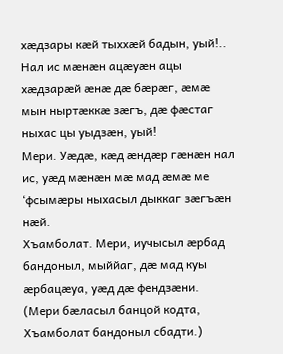хæдзары кæй тыххæй бадын, уый!.. Нал ис мæнæн ацæуæн ацы хæдзарæй æнæ дæ бæрæг, æмæ мын ныртæккæ зæгъ, дæ фæстаг ныхас цы уыдзæн, уый!
Мери. Уæдæ, кæд æндæр гæнæн нал ис, уæд мæнæн мæ мад æмæ ме ‘фсымæры ныхасыл дыккаг зæгъæн нæй.
Хъамболат. Мери, иучысыл æрбад бандоныл, мыййаг, дæ мад куы æрбацæуа, уæд дæ фендзæни. (Мери бæласыл банцой кодта, Хъамболат бандоныл сбадти.)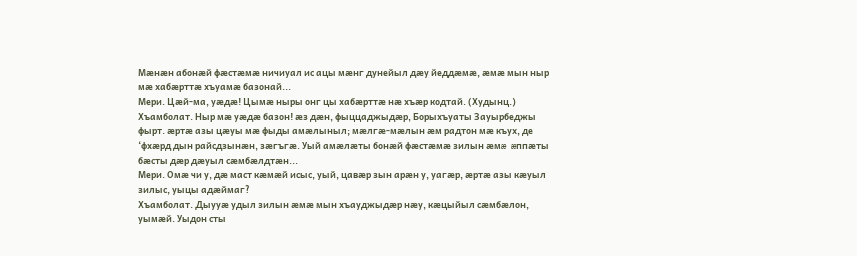Мæнæн абонæй фæстæмæ ничиуал ис ацы мæнг дунейыл дæу йеддæмæ, æмæ мын ныр мæ хабæрттæ хъуамæ базонай...
Мери. Цæй-ма, уæдæ! Цымæ ныры онг цы хабæрттæ нæ хъæр кодтай. (Худынц.)
Хъамболат. Ныр мæ уæдæ базон! æз дæн, фыццаджыдæр, Борыхъуаты Зауырбеджы фырт. æртæ азы цæуы мæ фыды амæлыныл; мæлгæ-мæлын æм радтон мæ къух, де ‘фхæрд дын райсдзынæн, зæгъгæ. Уый амæлæты бонæй фæстæмæ зилын æмæ æппæты бæсты дæр дæуыл сæмбæлдтæн...
Мери. Омæ чи у, дæ маст кæмæй исыс, уый, цавæр зын арæн у, уагæр, æртæ азы кæуыл зилыс, уыцы адæймаг?
Хъамболат. Дыууæ удыл зилын æмæ мын хъауджыдæр нæу, кæцыйыл сæмбæлон, уымæй. Уыдон сты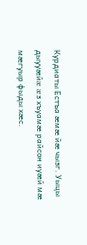Курдиаты Естъа æмæ йæ чызг. Уыцы дыууæйæ æз хъуамæ райсон иуæй мæ мæгуыр фыды хæс.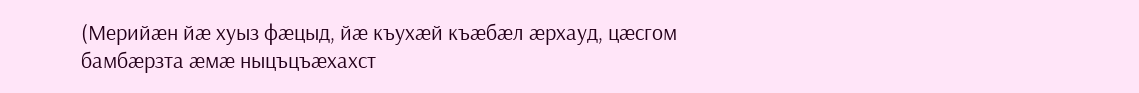(Мерийæн йæ хуыз фæцыд, йæ къухæй къæбæл æрхауд, цæсгом бамбæрзта æмæ ныцъцъæхахст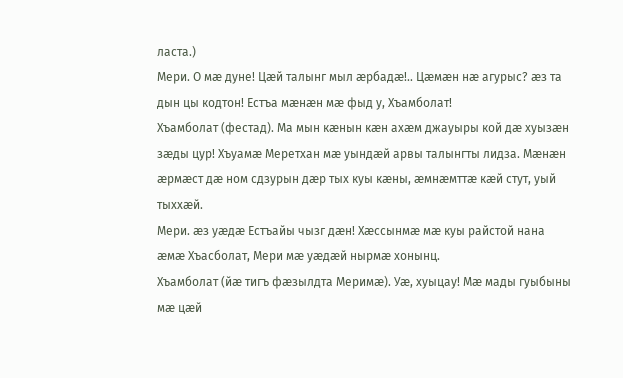ласта.)
Мери. О мæ дуне! Цæй талынг мыл æрбадæ!.. Цæмæн нæ агурыс? æз та дын цы кодтон! Естъа мæнæн мæ фыд у, Хъамболат!
Хъамболат (фестад). Ма мын кæнын кæн ахæм джауыры кой дæ хуызæн зæды цур! Хъуамæ Меретхан мæ уындæй арвы талынгты лидза. Мæнæн æрмæст дæ ном сдзурын дæр тых куы кæны, æмнæмттæ кæй стут, уый тыххæй.
Мери. æз уæдæ Естъайы чызг дæн! Хæссынмæ мæ куы райстой нана æмæ Хъасболат, Мери мæ уæдæй нырмæ хонынц.
Хъамболат (йæ тигъ фæзылдта Меримæ). Уæ, хуыцау! Мæ мады гуыбыны мæ цæй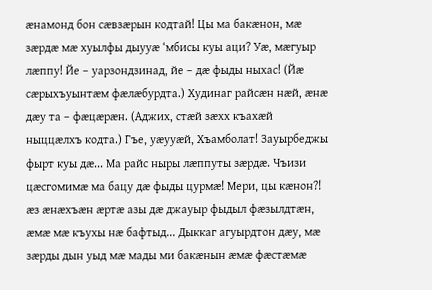æнамонд бон сæвзæрын кодтай! Цы ма бакæнон, мæ зæрдæ мæ хуылфы дыууæ ‘мбисы куы аци? Уæ, мæгуыр лæппу! Йе – уарзондзинад, йе – дæ фыды ныхас! (Йæ сæрыхъуынтæм фæлæбурдта.) Худинаг райсæн нæй, æнæ дæу та – фæцæрæн. (Аджих, стæй зæхх къахæй ныццæлхъ кодта.) Гъе, уæууæй, Хъамболат! Зауырбеджы фырт куы дæ... Ма райс ныры лæппуты зæрдæ. Чъизи цæсгомимæ ма бацу дæ фыды цурмæ! Мери, цы кæнон?! æз æнæхъæн æртæ азы дæ джауыр фыдыл фæзылдтæн, æмæ мæ къухы нæ бафтыд... Дыккаг агуырдтон дæу, мæ зæрды дын уыд мæ мады ми бакæнын æмæ фæстæмæ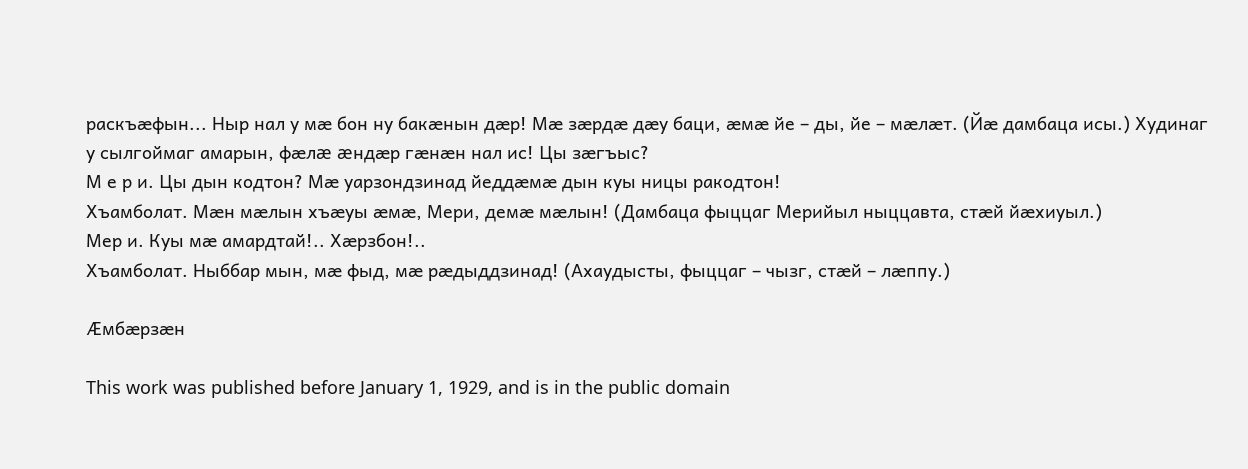раскъæфын... Ныр нал у мæ бон ну бакæнын дæр! Мæ зæрдæ дæу баци, æмæ йе – ды, йе – мæлæт. (Йæ дамбаца исы.) Худинаг у сылгоймаг амарын, фæлæ æндæр гæнæн нал ис! Цы зæгъыс?
М е р и. Цы дын кодтон? Мæ уарзондзинад йеддæмæ дын куы ницы ракодтон!
Хъамболат. Мæн мæлын хъæуы æмæ, Мери, демæ мæлын! (Дамбаца фыццаг Мерийыл ныццавта, стæй йæхиуыл.)
Мер и. Куы мæ амардтай!.. Хæрзбон!..
Хъамболат. Ныббар мын, мæ фыд, мæ рæдыддзинад! (Ахаудысты, фыццаг – чызг, стæй – лæппу.)

Æмбæрзæн

This work was published before January 1, 1929, and is in the public domain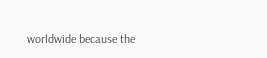worldwide because the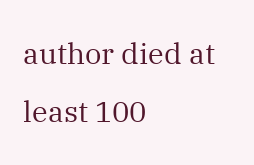author died at least 100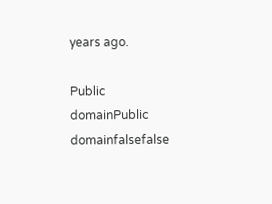years ago.

Public domainPublic domainfalsefalse